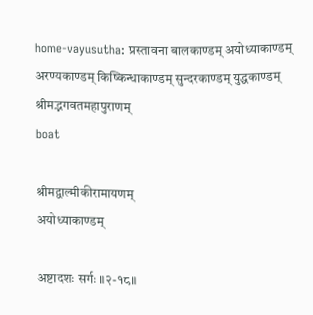home-vayusutha: प्रस्तावना बालकाण्डम् अयोध्याकाण्डम् अरण्यकाण्डम् किष्किन्धाकाण्डम् सुन्दरकाण्डम् युद्धकाण्डम् श्रीमद्भगवतमहापुराणम्
boat

श्रीमद्वाल्मीकीरामायणम्
अयोध्याकाण्डम्

अष्टादशः सर्गः ॥२-१८॥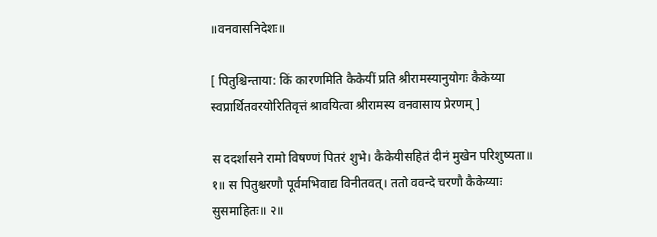॥वनवासनिदेशः॥

[ पितुश्चिन्ताया: किं कारणमिति कैकेयीं प्रति श्रीरामस्यानुयोगः कैकेय्या स्वप्रार्थितवरयोरितिवृत्तं श्रावयित्वा श्रीरामस्य वनवासाय प्रेरणम् ]

स ददर्शासने रामो विषण्णं पितरं शुभे। कैकेयीसहितं दीनं मुखेन परिशुष्यता॥ १॥ स पितुश्चरणौ पूर्वमभिवाद्य विनीतवत्। ततो ववन्दे चरणौ कैकेय्याः सुसमाहितः॥ २॥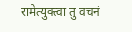रामेत्युक्त्वा तु वचनं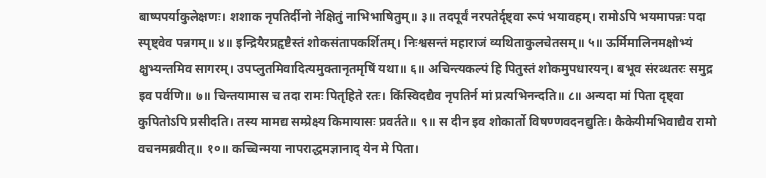बाष्पपर्याकुलेक्षणः। शशाक नृपतिर्दीनो नेक्षितुं नाभिभाषितुम्॥ ३॥ तदपूर्वं नरपतेर्दृष्ट्वा रूपं भयावहम्। रामोऽपि भयमापन्नः पदा स्पृष्ट्वेव पन्नगम्॥ ४॥ इन्द्रियैरप्रहृष्टैस्तं शोकसंतापकर्शितम्। निःश्वसन्तं महाराजं व्यथिताकुलचेतसम्॥ ५॥ ऊर्मिमालिनमक्षोभ्यं क्षुभ्यन्तमिव सागरम्। उपप्लुतमिवादित्यमुक्तानृतमृषिं यथा॥ ६॥ अचिन्त्यकल्पं हि पितुस्तं शोकमुपधारयन्। बभूव संरब्धतरः समुद्र इव पर्वणि॥ ७॥ चिन्तयामास च तदा रामः पितृहिते रतः। किंस्विदद्यैव नृपतिर्न मां प्रत्यभिनन्दति॥ ८॥ अन्यदा मां पिता दृष्ट्वा कुपितोऽपि प्रसीदति। तस्य मामद्य सम्प्रेक्ष्य किमायासः प्रवर्तते॥ ९॥ स दीन इव शोकार्तो विषण्णवदनद्युतिः। कैकेयीमभिवाद्यैव रामो वचनमब्रवीत्॥ १०॥ कच्चिन्मया नापराद्धमज्ञानाद् येन मे पिता।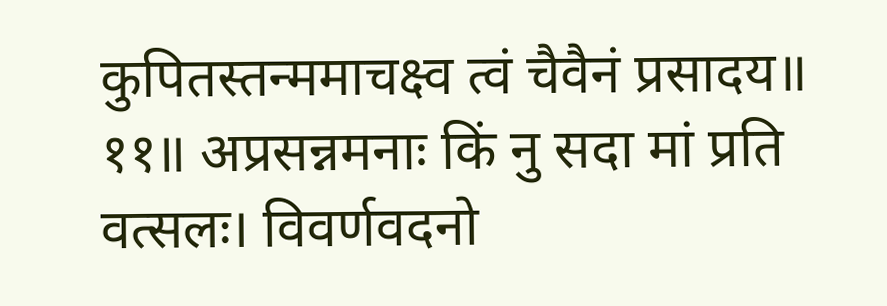कुपितस्तन्ममाचक्ष्व त्वं चैवैनं प्रसादय॥ ११॥ अप्रसन्नमनाः किं नु सदा मां प्रति वत्सलः। विवर्णवदनो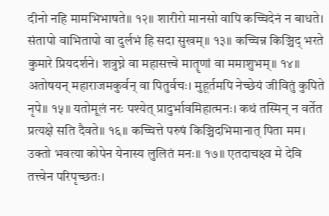दीनो नहि मामभिभाषते॥ १२॥ शारीरो मानसो वापि कच्चिदेनं न बाधते। संतापो वाभितापो वा दुर्लभं हि सदा सुखम्॥ १३॥ कच्चिन्न किञ्चिद् भरते कुमारे प्रियदर्शने। शत्रुघ्ने वा महासत्त्वे मातॄणां वा ममाशुभम्॥ १४॥ अतोषयन् महाराजमकुर्वन् वा पितुर्वचः। मुहूर्तमपि नेच्छेयं जीवितुं कुपिते नृपे॥ १५॥ यतोमूलं नरः पश्येत् प्रादुर्भावमिहात्मनः। कथं तस्मिन् न वर्तेत प्रत्यक्षे सति दैवते॥ १६॥ कच्चित्ते परुषं किञ्चिदभिमानात् पिता मम। उक्तो भवत्या कोपेन येनास्य लुलितं मनः॥ १७॥ एतदाचक्ष्व मे देवि तत्त्वेन परिपृच्छतः।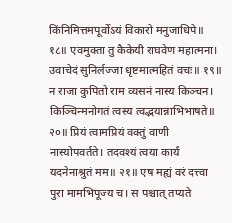किंनिमित्तमपूर्वोऽयं विकारो मनुजाधिपे॥ १८॥ एवमुक्ता तु कैकेयी राघवेण महात्मना। उवाचेदं सुनिर्लज्जा धृष्टमात्महितं वचः॥ १९॥ न राजा कुपितो राम व्यसनं नास्य किञ्चन। किञ्चिन्मनोगतं त्वस्य त्वद्भयान्नाभिभाषते॥ २०॥ प्रियं त्वामप्रियं वक्तुं वाणी नास्योपवर्तते। तदवश्यं त्वया कार्यं यदनेनाश्रुतं मम॥ २१॥ एष मह्यं वरं दत्त्वा पुरा मामभिपूज्य च। स पश्चात् तप्यते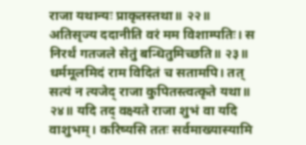राजा यथान्यः प्राकृतस्तथा॥ २२॥ अतिसृज्य ददानीति वरं मम विशाम्पतिः। स निरर्थं गतजले सेतुं बन्धितुमिच्छति॥ २३॥ धर्ममूलमिदं राम विदितं च सतामपि। तत् सत्यं न त्यजेद् राजा कुपितस्त्वत्कृते यथा॥ २४॥ यदि तद् वक्ष्यते राजा शुभं वा यदि वाशुभम्। करिष्यसि ततः सर्वमाख्यास्यामि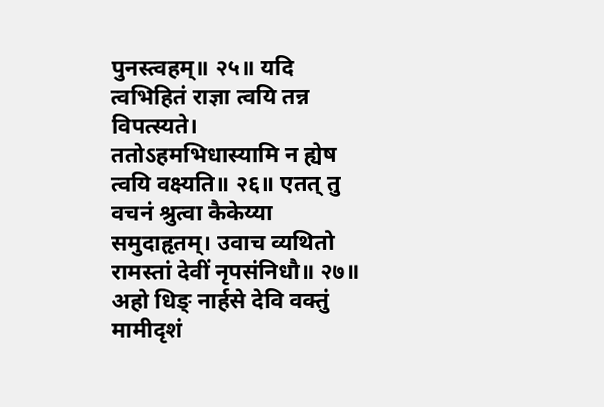पुनस्त्वहम्॥ २५॥ यदि त्वभिहितं राज्ञा त्वयि तन्न विपत्स्यते। ततोऽहमभिधास्यामि न ह्येष त्वयि वक्ष्यति॥ २६॥ एतत् तु वचनं श्रुत्वा कैकेय्या समुदाहृतम्। उवाच व्यथितो रामस्तां देवीं नृपसंनिधौ॥ २७॥ अहो धिङ् नार्हसे देवि वक्तुं मामीदृशं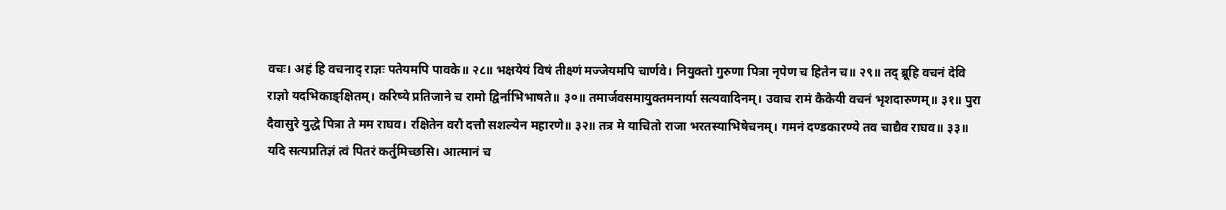वचः। अहं हि वचनाद् राज्ञः पतेयमपि पावके॥ २८॥ भक्षयेयं विषं तीक्ष्णं मज्जेयमपि चार्णवे। नियुक्तो गुरुणा पित्रा नृपेण च हितेन च॥ २९॥ तद् ब्रूहि वचनं देवि राज्ञो यदभिकाङ्क्षितम्। करिष्ये प्रतिजाने च रामो द्विर्नाभिभाषते॥ ३०॥ तमार्जवसमायुक्तमनार्या सत्यवादिनम्। उवाच रामं कैकेयी वचनं भृशदारुणम्॥ ३१॥ पुरा दैवासुरे युद्धे पित्रा ते मम राघव। रक्षितेन वरौ दत्तौ सशल्येन महारणे॥ ३२॥ तत्र मे याचितो राजा भरतस्याभिषेचनम्। गमनं दण्डकारण्ये तव चाद्यैव राघव॥ ३३॥ यदि सत्यप्रतिज्ञं त्वं पितरं कर्तुमिच्छसि। आत्मानं च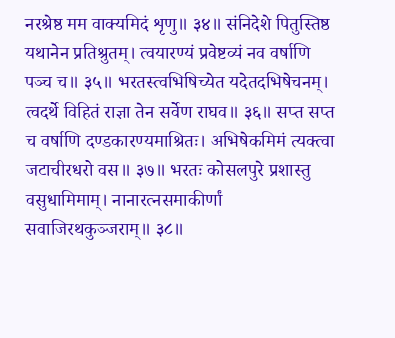नरश्रेष्ठ मम वाक्यमिदं शृणु॥ ३४॥ संनिदेशे पितुस्तिष्ठ यथानेन प्रतिश्रुतम्। त्वयारण्यं प्रवेष्टव्यं नव वर्षाणि पञ्च च॥ ३५॥ भरतस्त्वभिषिच्येत यदेतदभिषेचनम्। त्वदर्थे विहितं राज्ञा तेन सर्वेण राघव॥ ३६॥ सप्त सप्त च वर्षाणि दण्डकारण्यमाश्रितः। अभिषेकमिमं त्यक्त्वा जटाचीरधरो वस॥ ३७॥ भरतः कोसलपुरे प्रशास्तु वसुधामिमाम्। नानारत्नसमाकीर्णां सवाजिरथकुञ्जराम्॥ ३८॥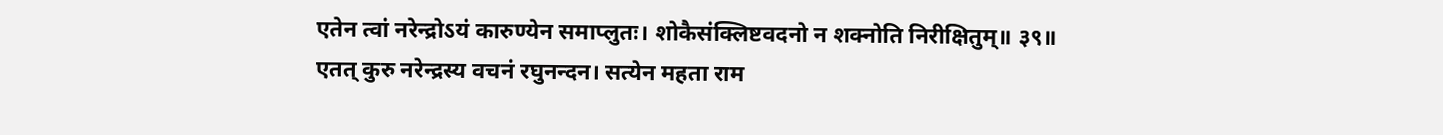एतेन त्वां नरेन्द्रोऽयं कारुण्येन समाप्लुतः। शोकैसंक्लिष्टवदनो न शक्नोति निरीक्षितुम्॥ ३९॥ एतत् कुरु नरेन्द्रस्य वचनं रघुनन्दन। सत्येन महता राम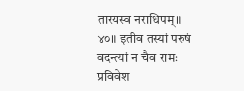तारयस्व नराधिपम्॥ ४०॥ इतीव तस्यां परुषं वदन्त्यां न चैव रामः प्रविवेश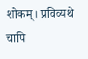शोकम्। प्रविव्यथे चापि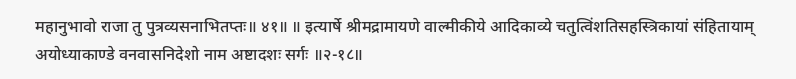महानुभावो राजा तु पुत्रव्यसनाभितप्तः॥ ४१॥ ॥ इत्यार्षे श्रीमद्रामायणे वाल्मीकीये आदिकाव्ये चतुत्विंशतिसहस्त्रिकायां संहितायाम् अयोध्याकाण्डे वनवासनिदेशो नाम अष्टादशः सर्गः ॥२-१८॥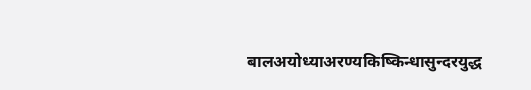बालअयोध्याअरण्यकिष्किन्धासुन्दरयुद्ध